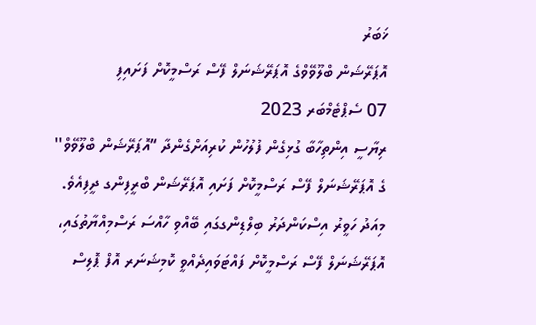ޚަބަރު
އޮޕަރޭޝަން ބްލޫވޭވްގެ އޮޕަރޭޝަނަލް ފޭސް ރަސްމީކޮށް ފަށައިފި
07 ސެޕްޓެމްބަރ 2023
ރިޔާސީ އިންތިހާބާ ގުޅިގެން ފުލުހުން ކުރިއަށްގެންދާ ‘’އޮޕަރޭޝަން ބްލޫވޭވް'' ގެ އޮޕަރޭޝަނަލް ފޭސް ރަސްމީކޮށް ފަށައި އޮޕަރޭޝަން ބްރީފިންގ ދީފިއެވެ.
މިއަދު ހަވީރު އިސްކަންދަރު ބިލްޑިންގގައި ބޭއްވި ހާއްސަ ރަސްމިއްޔާތުގައި، އޮޕަރޭޝަނަލް ފޭސް ރަސްމީކޮށް ފައްޓަވައިދެއްވީ ކޮމިޝަނަރ އޮފް ޕޮލިސް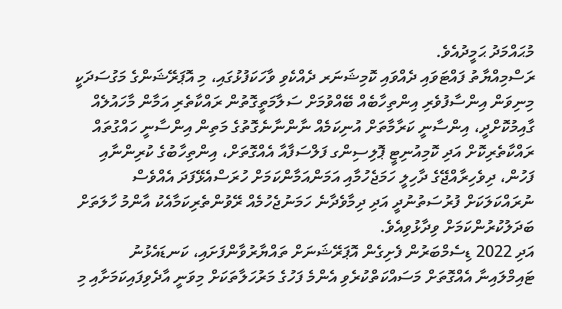މުޙައްމަދު ޙަމީދުއެވެ.
ރަސްމިއްޔާތު ފައްޓަވައި ދެއްވައި ކޮމިޝަނަރ ދެއްކެވި ވާހަކަފުޅުގައި، މި އޮޕަރޭޝަންގެ މަގުސަދަކީ މިނިވަން އިންސާފުވެރި އިންތިހާބެއް ބޭއްވުމަށް ސަލާމަތީގޮތުން ރައްކާތެރި އަމާން މާހައުލެއް ގާއިމުކޮށްދީ، އިންސާނީ ކަރާމާތަށް އުނިކަމެއް ނާންނާނެގޮތުގެ މަތިން އިންސާނީ ހައްގުތައް ރައްކާތެރިކޮށް އަދި ކޮމިއުނިޓީ ޕޮލިސިންގ ފަލްސަފާއާ އެއްގޮތަށް، އިންތިހާބުގެ ކުރިންނާއި ފަހުން، ދިވެހިރާއްޖޭގެ ދާހިލީ ހަމަޖެހުމާއި އަމަންއަމާންކަމަށް ހުރަސްއެޅޭފަދަ އެއްވެސް ނުރައްކަލަކަށް ފުރުސަތުނުދީ އަދި ދިމާވެދާނެ ހަމަނުޖެހުމެއް ރޭވުންތެރިކަމާއެކު އާންމު ހާލަތަށް ބަދަލުކުރުންކަމަށް ވިދާޅުވިއެވެ.
އަދި 2022 ޑިސެމްބަރުން ފެށިގެން އޮޕަރޭޝަނަށް ތައްޔާރުވާންފަށައި، ކަނޑައެޅުނު ޓައިމްލައިނާ އެއްގޮތަށް މަސައްކަތްކުރެވި އެންމެ ފަހުގެ މަރުހަލާތަކަށް މިވަނީ އާދެވިފައިކަމަށާއި މި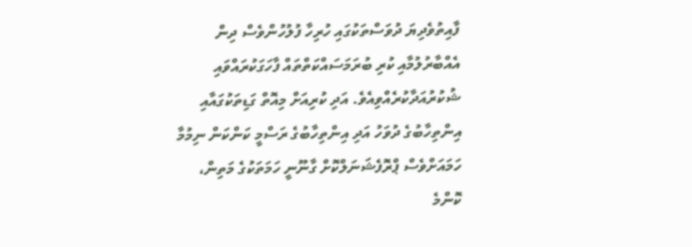ފާއިތުވެދިޔަ ދުވަސްތަކުގައި ހުރިހާ ފުލުހުންވެސް ދިން އެއްބާރުލުމާއި ކުރި ބުރަމަސައްކަތްތައް ފާހަގަކުރައްވައި ޝުކުރުއަދާކުރެއްވިއެވެ. އަދި ކުރިއަށް މިއޮތް ގަޑިތަކުގައާއި އިންތިހާބުގެ ދުވަހު އަދި އިންތިހާބުގެ ރަސްމީ ކަންކަން ނިމުމާ ހަމައަށްވެސް ޕްރޮފެޝަނަލްކޮށް ގާނޫނީ ހަމަތަކުގެ މަތިން، ކޮންމެ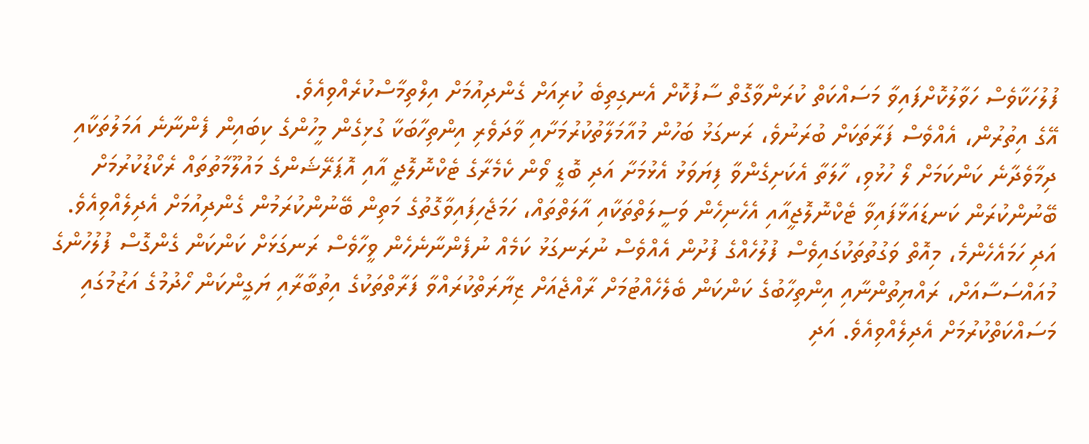ފުލުހަކާވެސް ހަވާލުކޮށްފައިވާ މަސައްކަތް ކުރަންވާގޮތް ސާފުކޮށް އެނގިތިބެ ކުރިއަށް ގެންދިއުމަށް އިލްތިމާސްކުރެއްވިއެވެ.
އޭގެ އިތުރުން، އެއްވެސް ފަރާތަކަށް ބުރަނުވެ، ރަނގަޅު ބަހުން މުއާމަލާތުކުރުމަށާއި ވާދަވެރި އިންތިހާބަކާ ގުޅިގެން މީހުންގެ ކިބައިން ފެންނާނެ އަމަލުތަކާއި ދިމާވެދާނެ ކަންކަމަށް ލޯ ހުޅުވި، ހާލަތާ އެކަށިގެންވާ ފިޔަވަޅު އެޅުމަށާ އަދި ބޮޑީ ވޯން ކެމެރާގެ ޓެކްނޮލޮޖީ އާއި އޮޕަރޭޝަންގެ މައުލޫމާތުތައް ރެކޯޑުކުރުމަށް ބޭނުންކުރަން ކަނޑައަޅާފައިވާ ޓެކްނޮލޮޖީއާއި އެހެނިހެން ވަސީލަތްތަކާއި އާލަތްތައް، ހަމަޖެހިފައިވާގޮތުގެ މަތިން ބޭނުންކުރަމުން ގެންދިއުމަށް އެދިލެއްވިއެވެ.
އަދި ހަމައެހެންމެ، މިއޮތް ވަގުތުތަކުގައިވެސް ފުލުހެއްގެ ފުށުން އެއްވެސް ނުރަނގަޅު ކަމެއް ނުފެންނާނެހެން ވީހާވެސް ރަނގަޅަށް ކަންކަން ގެންގޮސް ފުލުހުންގެ މުއައްސަސާއަށް، ރައްޔިތުންނާއި އިންތިހާބުގެ ކަންކަން ބެލެހެއްޓުމަށް ރާއްޖެއަށް ޒިޔާރަތްކުރައްވާ ފަރާތްތަކުގެ އިތުބާރާއި ޔަގީންކަން ހޯދުމުގެ އަޒުމުގައި މަސައްކަތްކުރުމަށް އެދިލެއްވިއެވެ. އަދި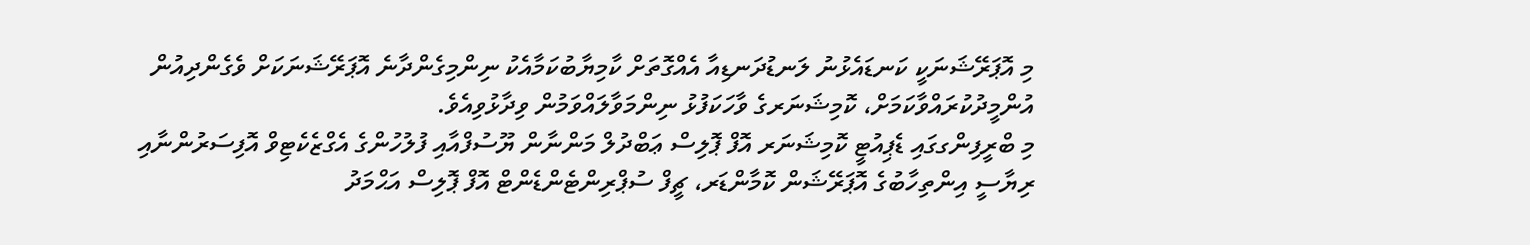މި އޮޕަރޭޝަނަކީ ކަނޑައެޅުނު ލަނޑުދަނޑިއާ އެއްގޮތަށް ކާމިޔާބުކަމާއެކު ނިންމިގެންދާނެ އޮޕަރޭޝަނަކަށް ވެގެންދިއުން އުންމީދުކުރައްވާކަމަށް، ކޮމިޝަނަރގެ ވާހަކަފުޅު ނިންމަވާލައްވަމުން ވިދާޅުވިއެވެ.
މި ބްރީފިންގގައި ޑެޕިއުޓީ ކޮމިޝަނަރ އޮފް ޕޮލިސް ޢަބްދުލް މަންނާން ޔޫސުފްއާއި ފުލުހުންގެ އެގްޒެކެޓިވް އޮފިސަރުންނާއި ރިޔާސީ އިންތިހާބުގެ އޮޕަރޭޝަން ކޮމާންޑަރ، ޗީފް ސުޕްރިންޓެންޑެންޓް އޮފް ޕޮލިސް އަޙްމަދު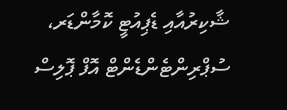ޝާކިރުއާއި ޑެޕިއުޓީ ކޮމާންޑަރ، ސުޕްރިންޓެންޑެންޓް އޮފް ޕޮލިސް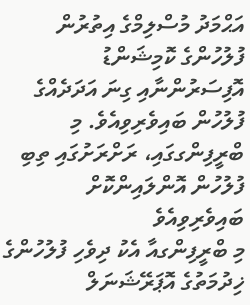އަޙްމަދު މުސްލިމްގެ އިތުރުން ފުލުހުންގެ ކޮމިޝަންޑު އޮފިސަރުންނާއި ގިނަ އަދަދެއްގެ ފުލުހުން ބައިވެރިވިއެވެ. މި ބްރީފިންގގައި، ރަށްރަށުގައި ތިބި ފުލުހުން އޮންލައިންކޮށް ބައިވެރިވިއެވެ
މި ބްރީފިންގއާ އެކު ދިވެހި ފުލުހުންގެ ޚިދުމަތުގެ އޮޕަރޭޝަނަލް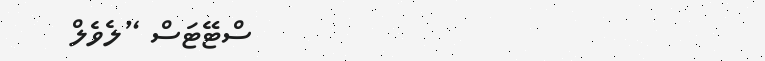ސްޓޭޓަސް ‘’ލެވެލް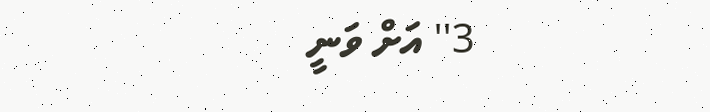3'' އަށް ވަނީ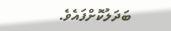ބަދަލުކޮށްފައެވެ.